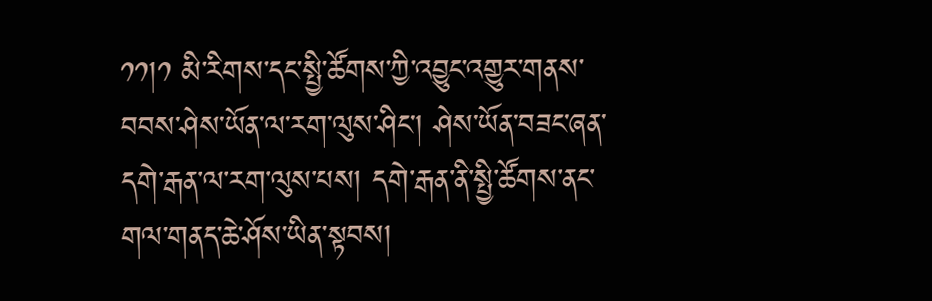༡༡།༡ མི་རིགས་དང་སྤྱི་ཚོགས་ཀྱི་འབྱུང་འགྱུར་གནས་བབས་ཤེས་ཡོན་ལ་རག་ལུས་ཤིང་། ཤེས་ཡོན་བཟང་ཞན་དགེ་རྒན་ལ་རག་ལུས་པས། དགེ་རྒན་ནི་སྤྱི་ཚོགས་ནང་གལ་གནད་ཆེ་ཤོས་ཡིན་སྟབས།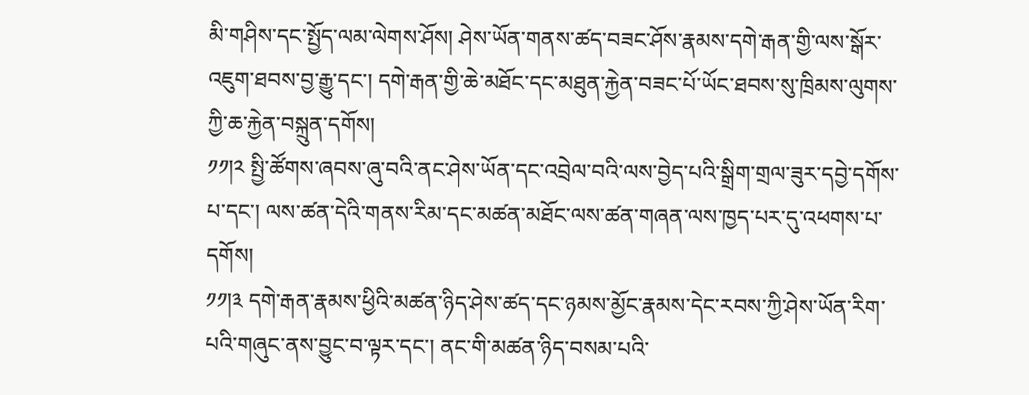མི་གཤིས་དང་སྤྱོད་ལམ་ལེགས་ཤོས། ཤེས་ཡོན་གནས་ཚད་བཟང་ཤོས་རྣམས་དགེ་རྒན་གྱི་ལས་སྒོར་འཇུག་ཐབས་བྱ་རྒྱུ་དང་། དགེ་རྒན་གྱི་ཆེ་མཐོང་དང་མཐུན་རྐྱེན་བཟང་པོ་ཡོང་ཐབས་སུ་ཁྲིམས་ལུགས་ཀྱི་ཆ་རྐྱེན་བསྐྲུན་དགོས།
༡༡།༢ སྤྱི་ཚོགས་ཞབས་ཞུ་བའི་ནང་ཤེས་ཡོན་དང་འབྲེལ་བའི་ལས་བྱེད་པའི་སྒྲིག་གྲལ་ཟུར་དབྱེ་དགོས་པ་དང་། ལས་ཚན་དེའི་གནས་རིམ་དང་མཚན་མཐོང་ལས་ཚན་གཞན་ལས་ཁྱད་པར་དུ་འཕགས་པ་དགོས།
༡༡།༣ དགེ་རྒན་རྣམས་ཕྱིའི་མཚན་ཉིད་ཤེས་ཚད་དང་ཉམས་མྱོང་རྣམས་དེང་རབས་ཀྱི་ཤེས་ཡོན་རིག་པའི་གཞུང་ནས་བྱུང་བ་ལྟར་དང་། ནང་གི་མཚན་ཉིད་བསམ་པའི་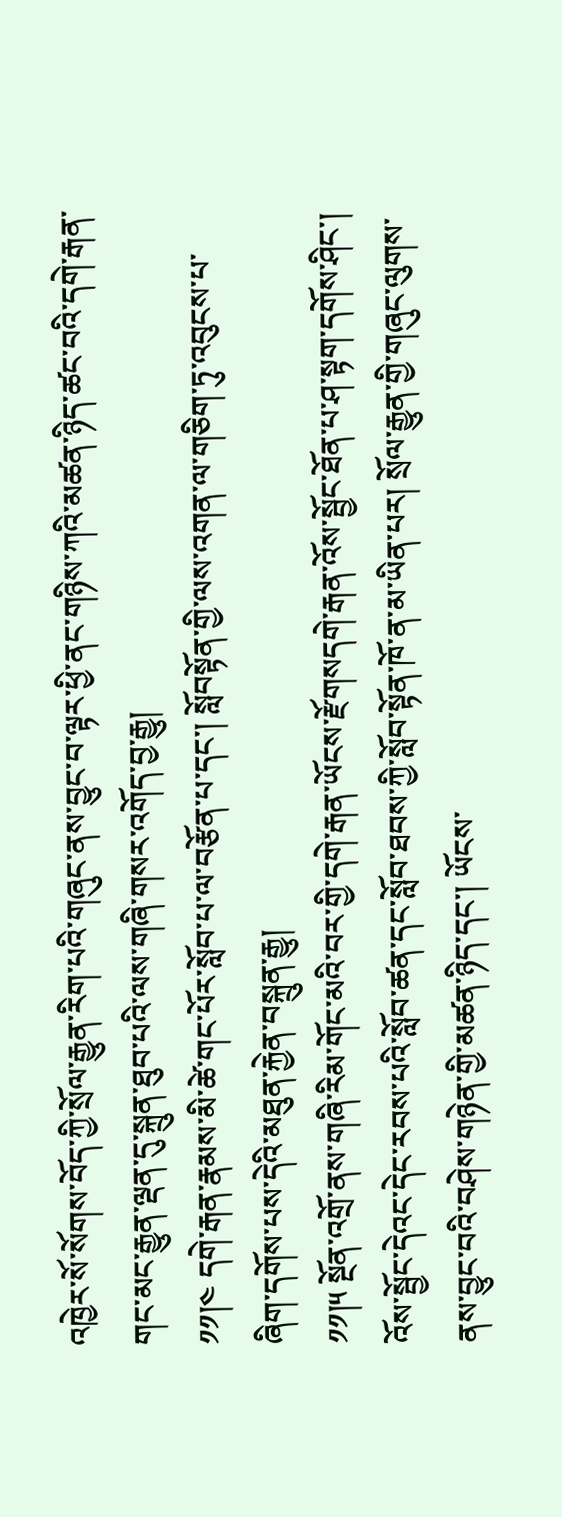འཁྱེར་སོ་སོགས་བོད་ཀྱི་སྲོལ་རྒྱུན་རིག་པའི་གཞུང་ནས་བྱུང་བ་ལྟར་ཕྱི་ནང་གཉིས་ཀའི་མཚན་ཉིད་ཚང་བའི་དགེ་རྒན་གང་མང་རྒྱུན་ལྡན་དུ་སྐྲུན་ཐུབ་པའི་ལས་གཞི་གསར་འགོད་བྱ་རྒྱུ།
༡༡།༤ དགེ་རྒན་རྣམས་མི་ཚེ་གང་པོར་སློབ་པ་ལ་བརྩོན་པ་དང་། སློབསྟོན་གྱི་ལས་འགན་ལ་གཅིག་ཏུ་འབུངས་པ་ཞིག་དགོས་པས་དེའི་མཐུན་རྐྱེན་བསྐྲུན་རྒྱུ།
༡༡།༥ སྔོན་འགྲོ་ནས་གཞི་རིམ་གོང་མའི་བར་གྱི་དགེ་རྒན་ཡོངས་རྫོགསདགེ་རྒན་འོས་སྦྱོང་ཐོན་པ་ཤ་སྟག་དགོས་ཤིང་། འོས་སྦྱོང་དེའང་དེང་རབས་པའི་སློབ་ཚན་དང་སློབ་ཐབས་ཀྱི་སློབ་སྟོན་ཁོ་ན་མ་ཡིན་པར། སྲོལ་རྒྱུན་གྱི་གཞུང་ལུགས་ནས་བྱུང་བའི་བཤེས་གཉེན་གྱི་མཚན་ཉིད་དང་། ཡོངས་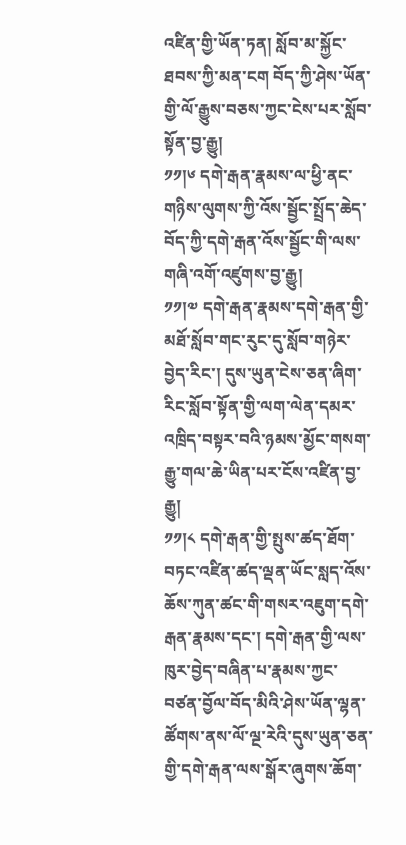འཛིན་གྱི་ཡོན་ཏན། སློབ་མ་སྐྱོང་ཐབས་ཀྱི་མན་ངག བོད་ཀྱི་ཤེས་ཡོན་གྱི་ལོ་རྒྱུས་བཅས་ཀྱང་ངེས་པར་སློབ་སྟོན་བྱ་རྒྱུ།
༡༡།༦ དགེ་རྒན་རྣམས་ལ་ཕྱི་ནང་གཉིས་ལུགས་ཀྱི་འོས་སྦྱོང་སྤྲོད་ཆེད་བོད་ཀྱི་དགེ་རྒན་འོས་སྦྱོང་གི་ལས་གཞི་འགོ་འཛུགས་བྱ་རྒྱུ།
༡༡།༧ དགེ་རྒན་རྣམས་དགེ་རྒན་གྱི་མཐོ་སློབ་གང་རུང་དུ་སློབ་གཉེར་བྱེད་རིང་། དུས་ཡུན་ངེས་ཅན་ཞིག་རིང་སློབ་སྟོན་གྱི་ལག་ལེན་དམར་འཁྲིད་བསྟར་བའི་ཉམས་མྱོང་གསག་རྒྱུ་གལ་ཆེ་ཡིན་པར་ངོས་འཛིན་བྱ་རྒྱུ།
༡༡།༨ དགེ་རྒན་གྱི་སྤུས་ཚད་ཐོག་བཏང་འཛིན་ཚད་ལྡན་ཡོང་སླད་འོས་ཆོས་ཀུན་ཚང་གི་གསར་འཇུག་དགེ་རྒན་རྣམས་དང་། དགེ་རྒན་གྱི་ལས་ཁུར་བྱེད་བཞིན་པ་རྣམས་ཀྱང་བཙན་བྱོལ་བོད་མིའི་ཤེས་ཡོན་ལྷན་ཚོགས་ནས་ལོ་ལྔ་རེའི་དུས་ཡུན་ཅན་གྱི་དགེ་རྒན་ལས་སྒོར་ཞུགས་ཆོག་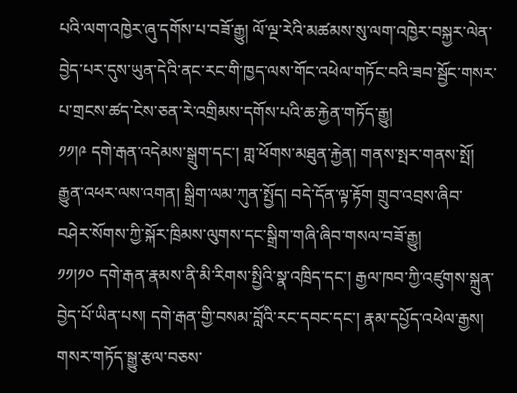པའི་ལག་འཁྱེར་ཞུ་དགོས་པ་བཟོ་རྒྱུ། ལོ་ལྔ་རེའི་མཚམས་སུ་ལག་འཁྱེར་བསྐྱར་ལེན་བྱེད་པར་དུས་ཡུན་དེའི་ནང་རང་གི་ཁྱད་ལས་གོང་འཕེལ་གཏོང་བའི་ཟབ་སྦྱོང་གསར་པ་གྲངས་ཚད་ངེས་ཅན་རེ་འགྲིམས་དགོས་པའི་ཆ་རྐྱེན་གཏོད་རྒྱུ།
༡༡།༩ དགེ་རྒན་འདེམས་སྒྲུག་དང་། གླ་ཕོགས་མཐུན་རྐྱེན། གནས་སྤར་གནས་སྤོ། རྒྱུན་འཕར་ལས་འགན། སྒྲིག་ལམ་ཀུན་སྤྱོད། བདེ་དོན་ལྟ་རྟོག གྲུབ་འབྲས་ཞིབ་བཤེར་སོགས་ཀྱི་སྐོར་ཁྲིམས་ལུགས་དང་སྒྲིག་གཞི་ཞིབ་གསལ་བཟོ་རྒྱུ།
༡༡།༡༠ དགེ་རྒན་རྣམས་ནི་མི་རིགས་སྤྱིའི་སྣ་འཁྲིད་དང་། རྒྱལ་ཁབ་ཀྱི་འཛུགས་སྐྲུན་བྱེད་པོ་ཡིན་པས། དགེ་རྒན་གྱི་བསམ་བློའི་རང་དབང་དང་། རྣམ་དཔྱོད་འཕེལ་རྒྱས། གསར་གཏོད་སྒྱུ་རྩལ་བཅས་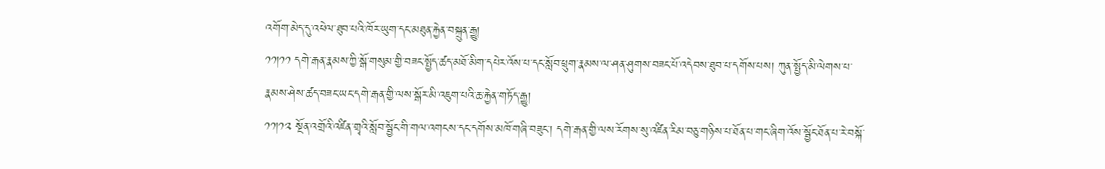འགོག་མེད་དུ་འཕེལ་ཐུབ་པའི་ཁོར་ཡུག་དང་མཐུན་རྐྱེན་བསྐྲུན་རྒྱུ།
༡༡།༡༡ དགེ་རྒན་རྣམས་ཀྱི་སྒོ་གསུམ་གྱི་བཟང་སྤྱོད་ཚད་མཐོ་མིག་དཔེར་འོས་པ་དང་སློབ་ཕྲུག་རྣམས་ལ་ཤན་ཤུགས་བཟང་པོ་འདེབས་ཐུབ་པ་དགོས་པས། ཀུན་སྤྱོད་མི་ལེགས་པ་རྣམས་ཤེས་ཚད་བཟང་ཡང་དགེ་རྒན་གྱི་ལས་སྒོར་མི་འཇུག་པའི་ཆ་རྐྱེན་གཏོད་རྒྱུ།
༡༡།༡༢ སྔོན་འགྲོའི་འཛིན་གྲྭའི་སློབ་སྦྱོང་གི་གལ་འགངས་དང་དགོས་མཁོ་གཞི་བཟུང་། དགེ་རྒན་གྱི་ལས་རོགས་སུ་འཛིན་རིམ་བཅུ་གཉིས་པ་ཐོན་པ་གང་ཞིག་འོས་སྦྱོང་ཐོན་པ་རེ་བསྐོ་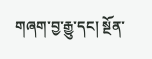གཞག་བྱ་རྒྱུ་དང། སྔོན་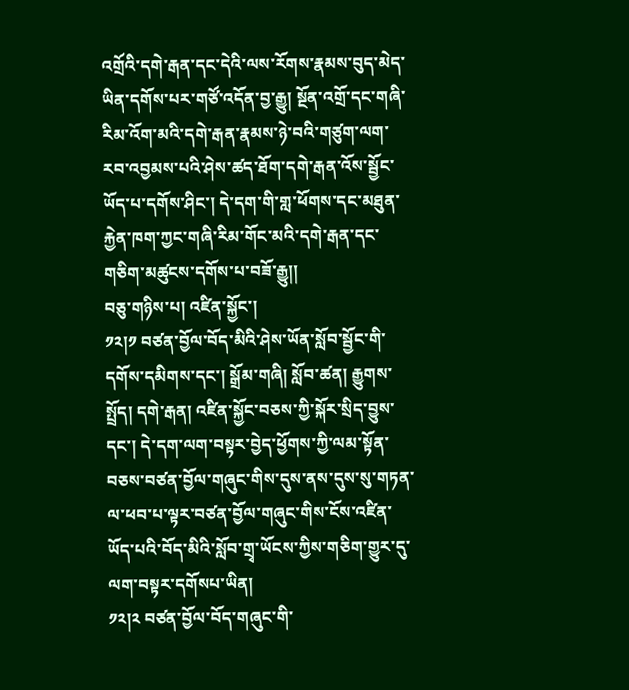འགྲོའི་དགེ་རྒན་དང་དེའི་ལས་རོགས་རྣམས་བུད་མེད་ཡིན་དགོས་པར་གཙོ་འདོན་བྱ་རྒྱུ། སྔོན་འགྲོ་དང་གཞི་རིམ་འོག་མའི་དགེ་རྒན་རྣམས་ཉེ་བའི་གཙུག་ལག་རབ་འབྱམས་པའི་ཤེས་ཚད་ཐོག་དགེ་རྒན་འོས་སྦྱོང་ཡོད་པ་དགོས་ཤིང་། དེ་དག་གི་གླ་ཕོགས་དང་མཐུན་རྐྱེན་ཁག་ཀྱང་གཞི་རིམ་གོང་མའི་དགེ་རྒན་དང་གཅིག་མཚུངས་དགོས་པ་བཟོ་རྒྱུ།།
བཅུ་གཉིས་པ། འཛིན་སྐྱོང་།
༡༢།༡ བཙན་བྱོལ་བོད་མིའི་ཤེས་ཡོན་སློབ་སྦྱོང་གི་དགོས་དམིགས་དང་། སྒྲོམ་གཞི། སློབ་ཚན། རྒྱུགས་སྤྲོད། དགེ་རྒན། འཛིན་སྐྱོང་བཅས་ཀྱི་སྐོར་སྲིད་བྱུས་དང་། དེ་དག་ལག་བསྟར་བྱེད་ཕྱོགས་ཀྱི་ལམ་སྟོན་བཅས་བཙན་བྱོལ་གཞུང་གིས་དུས་ནས་དུས་སུ་གཏན་ལ་ཕབ་པ་ལྟར་བཙན་བྱོལ་གཞུང་གིས་ངོས་འཛིན་ཡོད་པའི་བོད་མིའི་སློབ་གྲྭ་ཡོངས་ཀྱིས་གཅིག་གྱུར་དུ་ལག་བསྟར་དགོསཔ་ཡིན།
༡༢།༢ བཙན་བྱོལ་བོད་གཞུང་གི་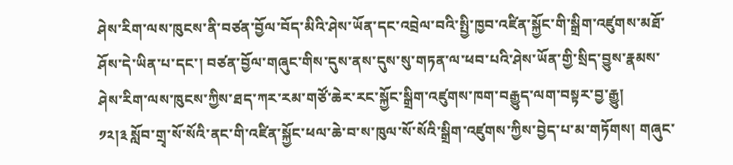ཤེས་རིག་ལས་ཁུངས་ནི་བཙན་བྱོལ་བོད་མིའི་ཤེས་ཡོན་དང་འབྲེལ་བའི་སྤྱི་ཁྱབ་འཛིན་སྐྱོང་གི་སྒྲིག་འཛུགས་མཐོ་ཤོས་དེ་ཡིན་པ་དང་། བཙན་བྱོལ་གཞུང་གིས་དུས་ནས་དུས་སུ་གཏན་ལ་ཕབ་པའི་ཤེས་ཡོན་གྱི་སྲིད་བྱུས་རྣམས་ཤེས་རིག་ལས་ཁུངས་ཀྱིས་ཐད་ཀར་རམ་གཙོ་ཆེར་རང་སྐྱོང་སྒྲིག་འཛུགས་ཁག་བརྒྱུད་ལག་བསྟར་བྱ་རྒྱུ།
༡༢།༣ སློབ་གྲྭ་སོ་སོའི་ནང་གི་འཛིན་སྐྱོང་ཕལ་ཆེ་བ་ས་ཁུལ་སོ་སོའི་སྒྲིག་འཛུགས་ཀྱིས་བྱེད་པ་མ་གཏོགས། གཞུང་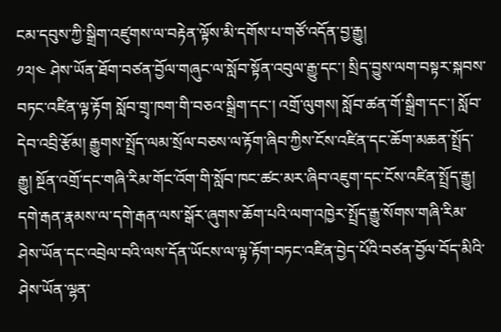ངམ་དབུས་ཀྱི་སྒྲིག་འཛུགས་ལ་བརྟེན་ལྟོས་མི་དགོས་པ་གཙོ་འདོན་བྱ་རྒྱུ།
༡༢།༤ ཤེས་ཡོན་ཐོག་བཙན་བྱོལ་གཞུང་ལ་སློབ་སྟོན་འབུལ་རྒྱུ་དང་། སྲིད་བྱུས་ལག་བསྟར་སྐབས་བཏང་འཛིན་ལྟ་རྟོག སློབ་གྲྭ་ཁག་གི་བཅའ་སྒྲིག་དང་། འགྲོ་ལུགས། སློབ་ཚན་གོ་སྒྲིག་དང་། སློབ་དེབ་འབྲི་རྩོམ། རྒྱུགས་སྤྲོད་ལམ་སྲོལ་བཅས་ལ་རྟོག་ཞིབ་ཀྱིས་ངོས་འཛིན་དང་ཆོག་མཆན་སྤྲོད་རྒྱུ། སྔོན་འགྲོ་དང་གཞི་རིམ་གོང་འོག་གི་སློབ་ཁང་ཚང་མར་ཞིབ་འཇུག་དང་ངོས་འཛིན་སྤྲོད་རྒྱུ། དགེ་རྒན་རྣམས་ལ་དགེ་རྒན་ལས་སྒོར་ཞུགས་ཆོག་པའི་ལག་འཁྱེར་སྤྲོད་རྒྱུ་སོགས་གཞི་རིམ་ཤེས་ཡོན་དང་འབྲེལ་བའི་ལས་དོན་ཡོངས་ལ་ལྟ་རྟོག་བཏང་འཛིན་བྱེད་པོའི་བཙན་བྱོལ་བོད་མིའི་ཤེས་ཡོན་ལྷན་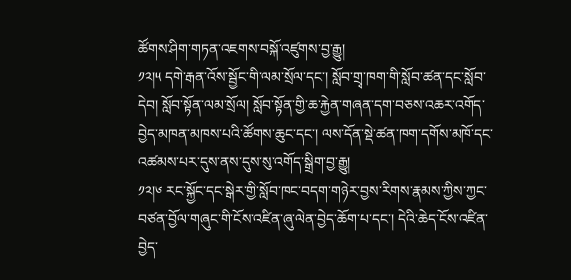ཚོགས་ཤིག་གཏན་འཇགས་བསྐོ་འཛུགས་བྱ་རྒྱུ།
༡༢།༥ དགེ་རྒན་འོས་སྦྱོང་གི་ལམ་སྲོལ་དང་། སློབ་གྲྭ་ཁག་གི་སློབ་ཚན་དང་སློབ་དེབ། སློབ་སྟོན་ལམ་སྲོལ། སློབ་སྟོན་གྱི་ཆ་རྐྱེན་གཞན་དག་བཅས་འཆར་འགོད་བྱེད་མཁན་མཁས་པའི་ཚོགས་ཆུང་དང་། ལས་དོན་སྡེ་ཚན་ཁག་དགོས་མཁོ་དང་འཚམས་པར་དུས་ནས་དུས་སུ་འགོད་སྒྲིག་བྱ་རྒྱུ།
༡༢།༦ རང་སྐྱོང་དང་སྒེར་གྱི་སློབ་ཁང་བདག་གཉེར་བྱས་རིགས་རྣམས་ཀྱིས་ཀྱང་བཙན་བྱོལ་གཞུང་གི་ངོས་འཛིན་ཞུ་ལེན་བྱེད་ཆོག་པ་དང་། དེའི་ཆེད་ངོས་འཛིན་བྱེད་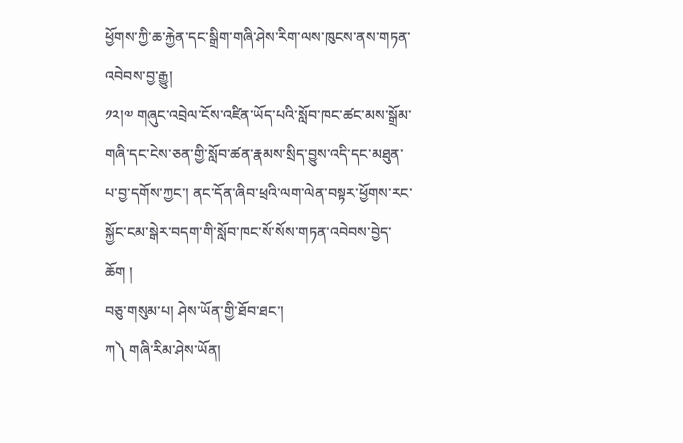ཕྱོགས་ཀྱི་ཆ་རྐྱེན་དང་སྒྲིག་གཞི་ཤེས་རིག་ལས་ཁུངས་ནས་གཏན་འབེབས་བྱ་རྒྱུ།
༡༢།༧ གཞུང་འབྲེལ་ངོས་འཛིན་ཡོད་པའི་སློབ་ཁང་ཚང་མས་སྒྲོམ་གཞི་དང་ངེས་ཅན་གྱི་སློབ་ཚན་རྣམས་སྲིད་བྱུས་འདི་དང་མཐུན་པ་བྱ་དགོས་ཀྱང་། ནང་དོན་ཞིབ་ཕྲའི་ལག་ལེན་བསྟར་ཕྱོགས་རང་སྐྱོང་ངམ་སྒེར་བདག་གི་སློབ་ཁང་སོ་སོས་གཏན་འབེབས་བྱེད་ཆོག །
བཅུ་གསུམ་པ། ཤེས་ཡོན་གྱི་ཐོབ་ཐང་།
ཀ༽ གཞི་རིམ་ཤེས་ཡོན།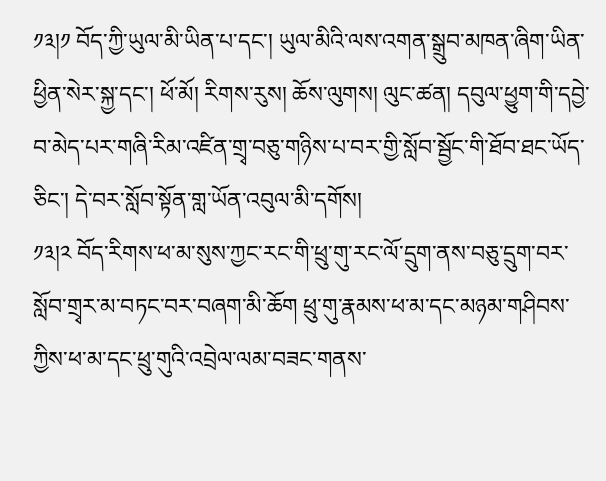༡༣།༡ བོད་ཀྱི་ཡུལ་མི་ཡིན་པ་དང་། ཡུལ་མིའི་ལས་འགན་སྒྲུབ་མཁན་ཞིག་ཡིན་ཕྱིན་སེར་སྐྱ་དང་། ཕོ་མོ། རིགས་རུས། ཆོས་ལུགས། ལུང་ཚན། དབུལ་ཕྱུག་གི་དབྱེ་བ་མེད་པར་གཞི་རིམ་འཛིན་གྲྭ་བཅུ་གཉིས་པ་བར་གྱི་སློབ་སྦྱོང་གི་ཐོབ་ཐང་ཡོད་ཅིང་། དེ་བར་སློབ་སྟོན་གླ་ཡོན་འབུལ་མི་དགོས།
༡༣།༢ བོད་རིགས་ཕ་མ་སུས་ཀྱང་རང་གི་ཕྲུ་གུ་རང་ལོ་དྲུག་ནས་བཅུ་དྲུག་བར་སློབ་གྲྭར་མ་བཏང་བར་བཞག་མི་ཆོག ཕྲུ་གུ་རྣམས་ཕ་མ་དང་མཉམ་གཤིབས་ཀྱིས་ཕ་མ་དང་ཕྲུ་གུའི་འབྲེལ་ལམ་བཟང་གནས་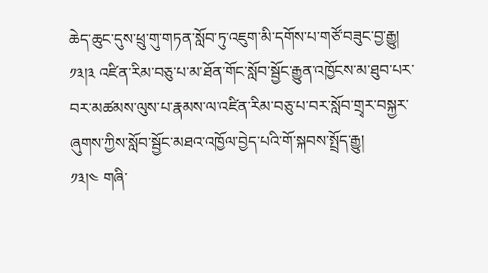ཆེད་ཆུང་དུས་ཕྲུ་གུ་གཏན་སློབ་ཏུ་འཇུག་མི་དགོས་པ་གཙོ་བཟུང་བྱ་རྒྱུ།
༡༣།༣ འཛིན་རིམ་བཅུ་པ་མ་ཐོན་གོང་སློབ་སྦྱོང་རྒྱུན་འཁྱོངས་མ་ཐུབ་པར་བར་མཚམས་ལུས་པ་རྣམས་ལ་འཛིན་རིམ་བཅུ་པ་བར་སློབ་གྲྭར་བསྐྱར་ཞུགས་ཀྱིས་སློབ་སྦྱོང་མཐའ་འཁྱོལ་བྱེད་པའི་གོ་སྐབས་སྤྲོད་རྒྱུ།
༡༣།༤ གཞི་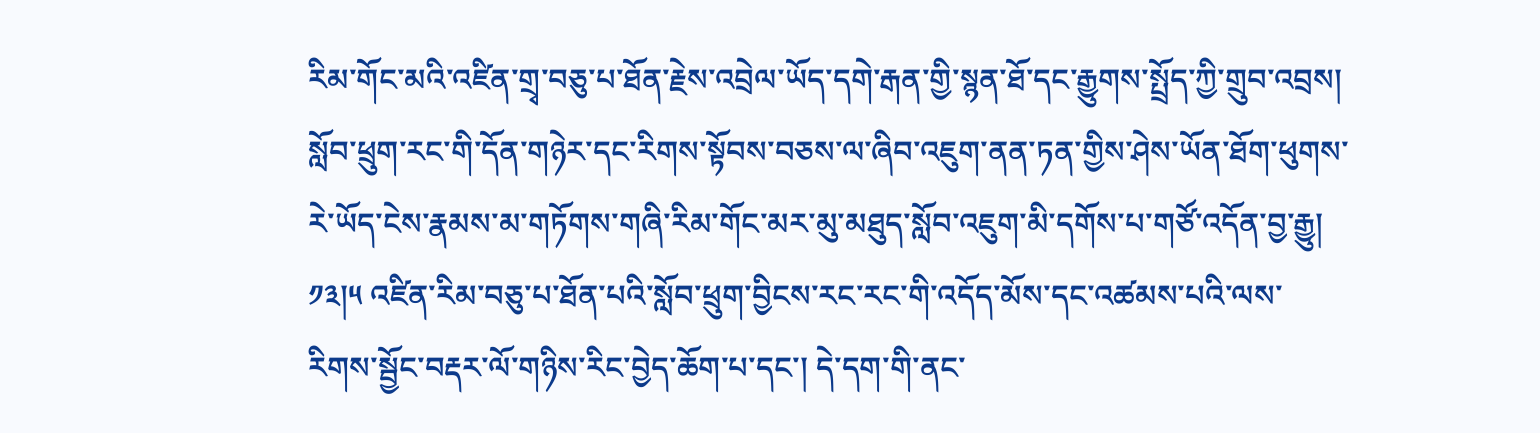རིམ་གོང་མའི་འཛིན་གྲྭ་བཅུ་པ་ཐོན་རྗེས་འབྲེལ་ཡོད་དགེ་རྒན་གྱི་སྙན་ཐོ་དང་རྒྱུགས་སྤྲོད་ཀྱི་གྲུབ་འབྲས། སློབ་ཕྲུག་རང་གི་དོན་གཉེར་དང་རིགས་སྟོབས་བཅས་ལ་ཞིབ་འཇུག་ནན་ཏན་གྱིས་ཤེས་ཡོན་ཐོག་ཕུགས་རེ་ཡོད་ངེས་རྣམས་མ་གཏོགས་གཞི་རིམ་གོང་མར་མུ་མཐུད་སློབ་འཇུག་མི་དགོས་པ་གཙོ་འདོན་བྱ་རྒྱུ།
༡༣།༥ འཛིན་རིམ་བཅུ་པ་ཐོན་པའི་སློབ་ཕྲུག་བྱིངས་རང་རང་གི་འདོད་མོས་དང་འཚམས་པའི་ལས་རིགས་སྦྱོང་བརྡར་ལོ་གཉིས་རིང་བྱེད་ཆོག་པ་དང་། དེ་དག་གི་ནང་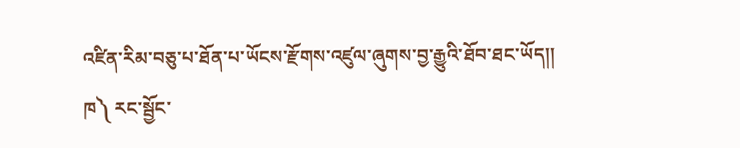འཛིན་རིམ་བཅུ་པ་ཐོན་པ་ཡོངས་རྫོགས་འཛུལ་ཞུགས་བྱ་རྒྱུའི་ཐོབ་ཐང་ཡོད།།
ཁ༽ རང་སྦྱོང་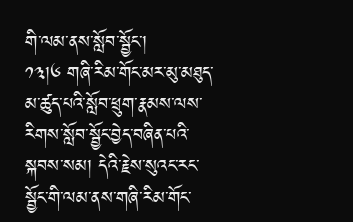གི་ལམ་ནས་སློབ་སྦྱོང་།
༡༣།༦ གཞི་རིམ་གོང་མར་མུ་མཐུད་མ་ཚུད་པའི་སློབ་ཕྲུག་རྣམས་ལས་རིགས་སློབ་སྦྱོང་བྱེད་བཞིན་པའི་སྐབས་སམ། དེའི་རྗེས་སུའང་རང་སྦྱོང་གི་ལམ་ནས་གཞི་རིམ་གོང་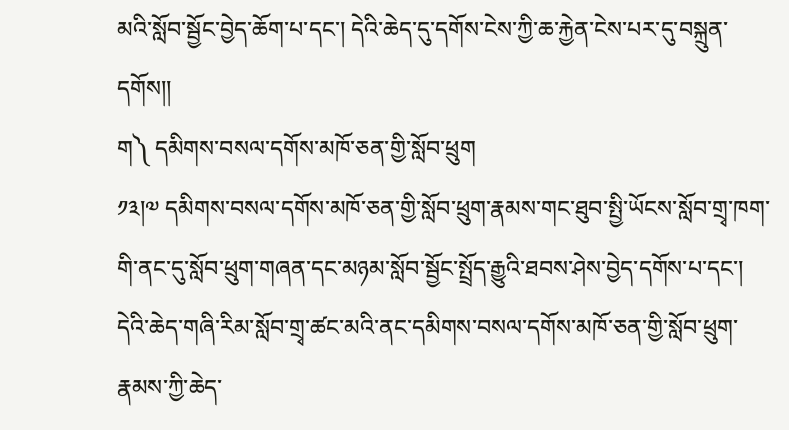མའི་སློབ་སྦྱོང་བྱེད་ཆོག་པ་དང་། དེའི་ཆེད་དུ་དགོས་ངེས་ཀྱི་ཆ་རྐྱེན་ངེས་པར་དུ་བསྐྲུན་དགོས།།
ག༽ དམིགས་བསལ་དགོས་མཁོ་ཅན་གྱི་སློབ་ཕྲུག
༡༣།༧ དམིགས་བསལ་དགོས་མཁོ་ཅན་གྱི་སློབ་ཕྲུག་རྣམས་གང་ཐུབ་སྤྱི་ཡོངས་སློབ་གྲྭ་ཁག་གི་ནང་དུ་སློབ་ཕྲུག་གཞན་དང་མཉམ་སློབ་སྦྱོང་སྤྲོད་རྒྱུའི་ཐབས་ཤེས་བྱེད་དགོས་པ་དང་། དེའི་ཆེད་གཞི་རིམ་སློབ་གྲྭ་ཚང་མའི་ནང་དམིགས་བསལ་དགོས་མཁོ་ཅན་གྱི་སློབ་ཕྲུག་རྣམས་ཀྱི་ཆེད་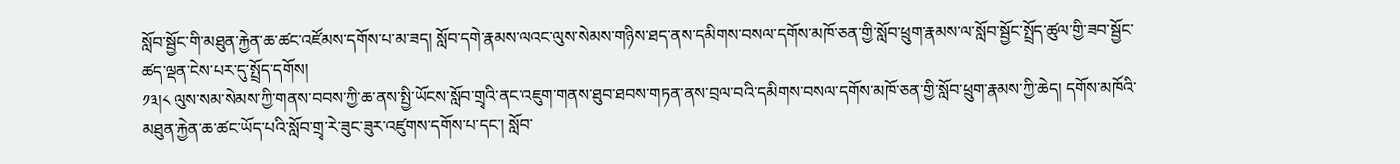སློབ་སྦྱོང་གི་མཐུན་རྐྱེན་ཆ་ཚང་འཛོམས་དགོས་པ་མ་ཟད། སློབ་དགེ་རྣམས་ལའང་ལུས་སེམས་གཉིས་ཐད་ནས་དམིགས་བསལ་དགོས་མཁོ་ཅན་གྱི་སློབ་ཕྲུག་རྣམས་ལ་སློབ་སྦྱོང་སྤྲོད་ཚུལ་གྱི་ཟབ་སྦྱོང་ཚད་ལྡན་ངེས་པར་དུ་སྤྲོད་དགོས།
༡༣།༨ ལུས་སམ་སེམས་ཀྱི་གནས་བབས་ཀྱི་ཆ་ནས་སྤྱི་ཡོངས་སློབ་གྲྭའི་ནང་འཇུག་གནས་ཐུབ་ཐབས་གཏན་ནས་བྲལ་བའི་དམིགས་བསལ་དགོས་མཁོ་ཅན་གྱི་སློབ་ཕྲུག་རྣམས་ཀྱི་ཆེད། དགོས་མཁོའི་མཐུན་རྐྱེན་ཆ་ཚང་ཡོད་པའི་སློབ་གྲྭ་རེ་ཟུང་ཟུར་འཛུགས་དགོས་པ་དང་། སློབ་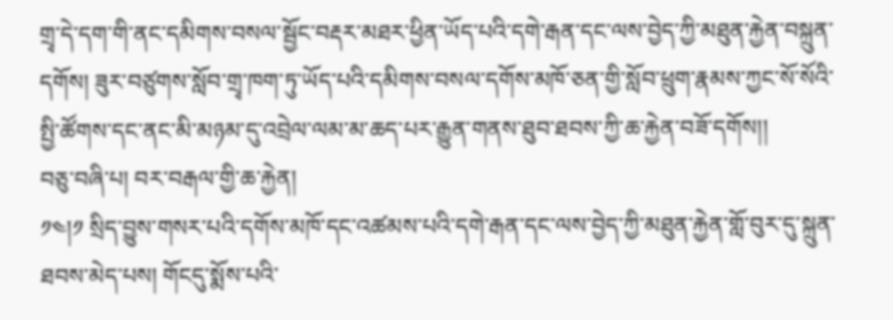གྲྭ་དེ་དག་གི་ནང་དམིགས་བསལ་སྦྱོང་བརྡར་མཐར་ཕྱིན་ཡོད་པའི་དགེ་རྒན་དང་ལས་བྱེད་ཀྱི་མཐུན་རྐྱེན་བསྐྲུན་དགོས། ཟུར་བཙུགས་སློབ་གྲྭ་ཁག་ཏུ་ཡོད་པའི་དམིགས་བསལ་དགོས་མཁོ་ཅན་གྱི་སློབ་ཕྲུག་རྣམས་ཀྱང་སོ་སོའི་སྤྱི་ཚོགས་དང་ནང་མི་མཉམ་དུ་འབྲེལ་ལམ་མ་ཆད་པར་རྒྱུན་གནས་ཐུབ་ཐབས་ཀྱི་ཆ་རྐྱེན་བཟོ་དགོས།།
བཅུ་བཞི་པ། བར་བརྒལ་གྱི་ཆ་རྐྱེན།
༡༤།༡ སྲིད་བྱུས་གསར་པའི་དགོས་མཁོ་དང་འཚམས་པའི་དགེ་རྒན་དང་ལས་བྱེད་ཀྱི་མཐུན་རྐྱེན་གློ་བུར་དུ་སྐྲུན་ཐབས་མེད་པས། གོངདུ་སྨོས་པའི་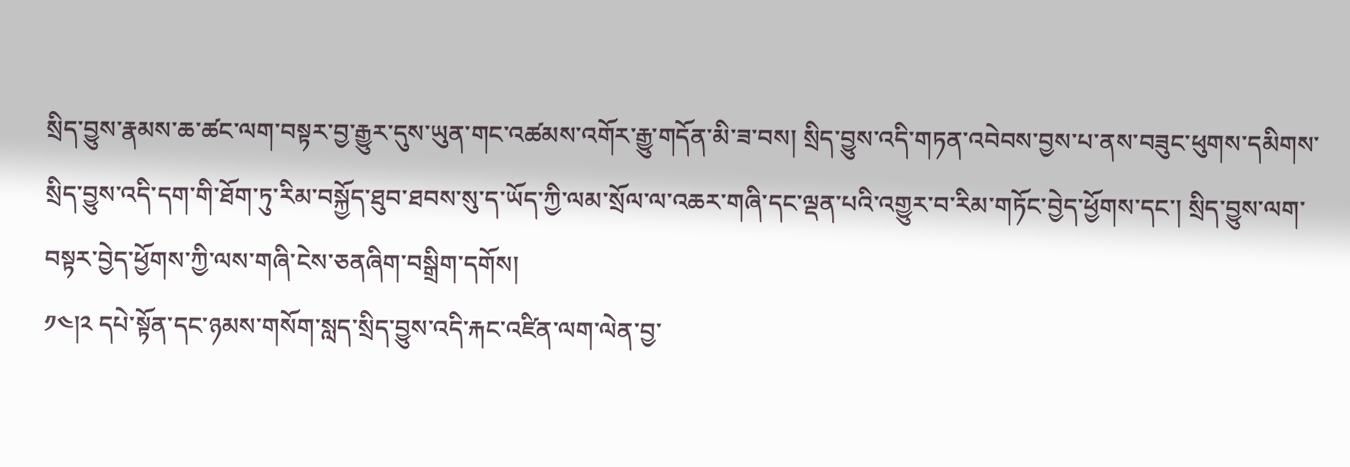སྲིད་བྱུས་རྣམས་ཆ་ཚང་ལག་བསྟར་བྱ་རྒྱུར་དུས་ཡུན་གང་འཚམས་འགོར་རྒྱུ་གདོན་མི་ཟ་བས། སྲིད་བྱུས་འདི་གཏན་འབེབས་བྱས་པ་ནས་བཟུང་ཕུགས་དམིགས་སྲིད་བྱུས་འདི་དག་གི་ཐོག་ཏུ་རིམ་བསྐྱོད་ཐུབ་ཐབས་སུ་ད་ཡོད་ཀྱི་ལམ་སྲོལ་ལ་འཆར་གཞི་དང་ལྡན་པའི་འགྱུར་བ་རིམ་གཏོང་བྱེད་ཕྱོགས་དང་། སྲིད་བྱུས་ལག་བསྟར་བྱེད་ཕྱོགས་ཀྱི་ལས་གཞི་ངེས་ཅནཞིག་བསྒྲིག་དགོས།
༡༤།༢ དཔེ་སྟོན་དང་ཉམས་གསོག་སླད་སྲིད་བྱུས་འདི་རྐང་འཛིན་ལག་ལེན་བྱ་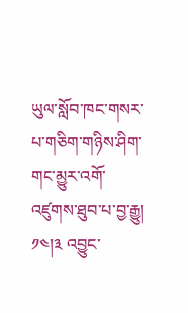ཡུལ་སློབ་ཁང་གསར་པ་གཅིག་གཉིས་ཤིག་གང་མྱུར་འགོ་འཛུགས་ཐུབ་པ་བྱ་རྒྱུ།
༡༤།༣ འབྱུང་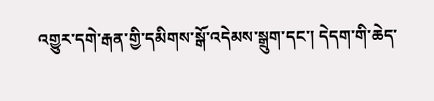འགྱུར་དགེ་རྒན་གྱི་དམིགས་སྒོ་འདེམས་སྒྲུག་དང་། དེདག་གི་ཆེད་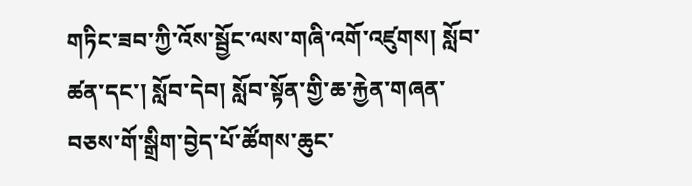གཏིང་ཟབ་ཀྱི་འོས་སྦྱོང་ལས་གཞི་འགོ་འཛུགས། སློབ་ཚན་དང་། སློབ་དེབ། སློབ་སྟོན་གྱི་ཆ་རྐྱེན་གཞན་བཅས་གོ་སྒྲིག་བྱེད་པོ་ཚོགས་ཆུང་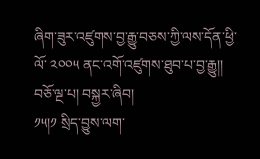ཞིག་ཟུར་འཛུགས་བྱ་རྒྱུ་བཅས་ཀྱི་ལས་དོན་ཕྱི་ལོ་ ༢༠༠༥ ནང་འགོ་འཛུགས་ཐུབ་པ་བྱ་རྒྱུ།།
བཅོ་ལྔ་པ། བསྐྱར་ཞིབ།
༡༥།༡ སྲིད་བྱུས་ལག་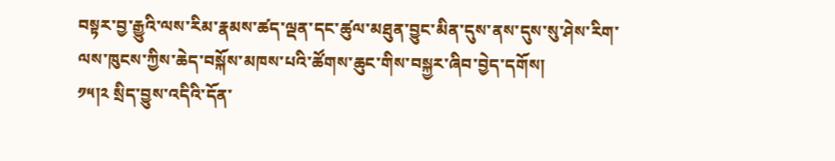བསྟར་བྱ་རྒྱུའི་ལས་རིམ་རྣམས་ཚད་ལྡན་དང་ཚུལ་མཐུན་བྱུང་མིན་དུས་ནས་དུས་སུ་ཤེས་རིག་ལས་ཁུངས་ཀྱིས་ཆེད་བསྐོས་མཁས་པའི་ཚོགས་ཆུང་གིས་བསྐྱར་ཞིབ་བྱེད་དགོས།
༡༥།༢ སྲིད་བྱུས་འདིའི་དོན་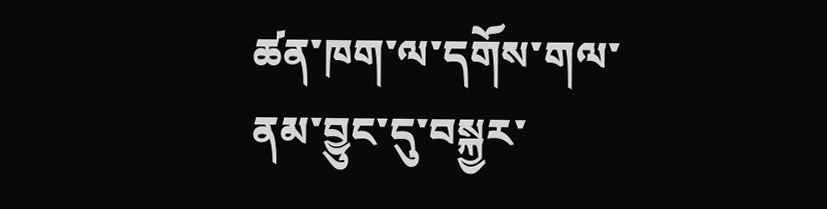ཚན་ཁག་ལ་དགོས་གལ་ནམ་བྱུང་དུ་བསྐྱར་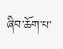ཞིབ་ཆོག་པ་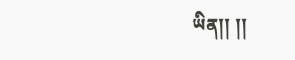ཡིན།། །།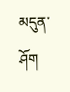མདུན་ཤོག